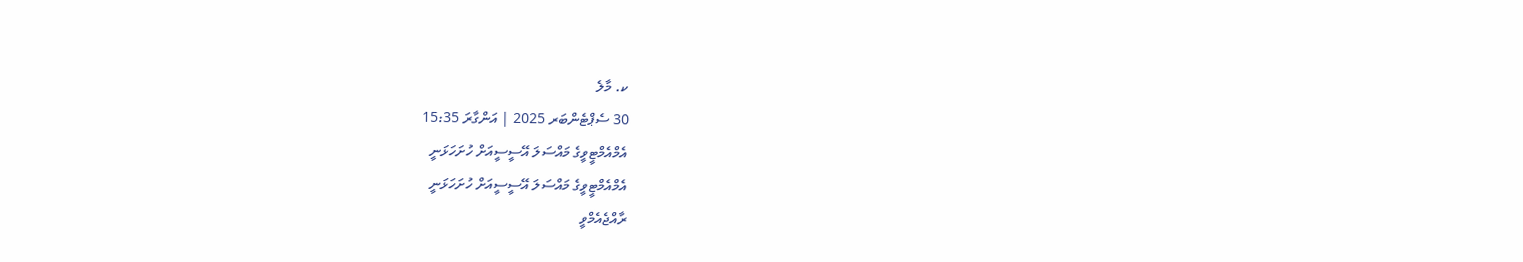ކ. މާލެ
30 ސެޕްޓެންބަރ 2025 | އަންގާރަ 15:35
އެމްއެމްޓީވީގެ މައްސަލަ އޭސީސީއަށް ހުށަހަޅަނީ
އެމްއެމްޓީވީގެ މައްސަލަ އޭސީސީއަށް ހުށަހަޅަނީ
ރާއްޖެއެމްވީ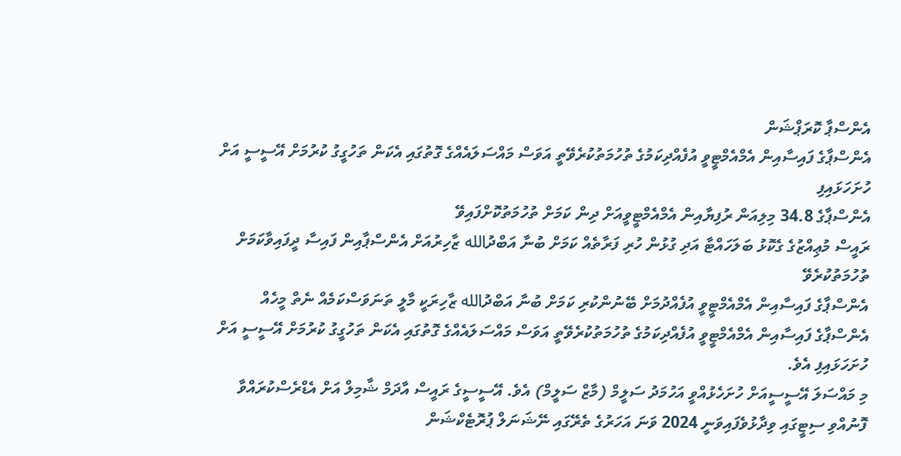އެންސްޕާ ކޮރަޕްޝަން
އެންސްޕާގެ ފައިސާއިން އެމްއެމްޓީވީ އުފެއްދިކަމުގެ ތުހުމަތުކުރެވޭތީ އަވަސް މައްސަލައެއްގެ ގޮތުގައި އެކަން ތަހުގީގު ކުރުމަށް އޭސީސީ އަށް ހުށަހަޅައިފި
އެންސްޕާގެ 34.8 މިލިއަން ރުފިޔާއިން އެމްއެމްޓީވީއަށް ދިން ކަމަށް ތުހުމަތުކޮށްފައިވޭ
ރައީސް މުޢިއްޒުގެ ގެކޮޅު ބަލަހައްޓާ އަދި ގުޅުން ހުރި ފަރާތެއް ކަމަށް ބުނާ އަބްދުالله ޒާހިރުއަށް އެންސްޕާއިން ފައިސާ ދީފައިވާކަމަށް ތުހުމަތުކުރެވޭ
އެންސްޕާގެ ފައިސާއިން އެމްއެމްޓީވީ އުފެއްދުމަށް ބޭނުންކުރި ކަމަށް ބުނާ އަބްދުالله ޒާހިރަކީ މާލީ ތަނަވަސްކަމެއް ނެތް މީހެއް
އެންސްޕާގެ ފައިސާއިން އެމްއެމްޓީވީ އުފެއްދިކަމުގެ ތުހުމަތުކުރެވޭތީ އަވަސް މައްސަލައެއްގެ ގޮތުގައި އެކަން ތަހުގީގު ކުރުމަށް އޭސީސީ އަށް ހުށަހަޅައިފި އެވެ.
މި މައްސަލަ އޭސީސީއަށް ހުށަހެޅުއްވީ އަހުމަދު ސަލީމް (މާޒް ސަލީމް) އެވެ. އޭސީސީގެ ރައީސް އާދަމް ޝާމިލް އަށް އެޑްރެސްކުރައްވާ ފޮނުއްވި ސިޓީގައި ވިދާޅުވެފައިވަނީ 2024 ވަނަ އަހަރުގެ ތެރޭގައި ނޭޝަނަލް ޕުރޮޓެކްޝަން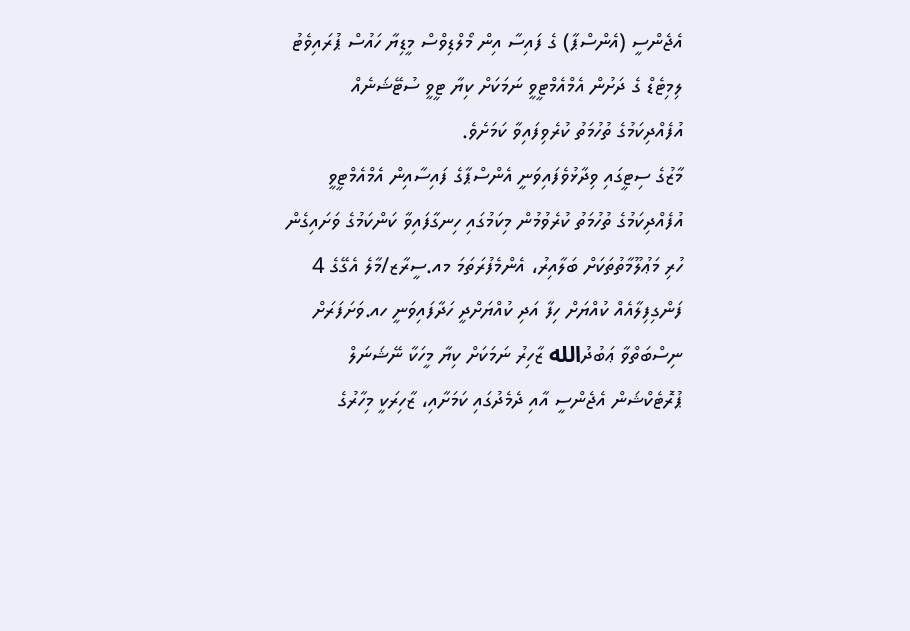އެޖެންސީ (އެންސްޕާ) ގެ ފައިސާ އިން މޯލްޑިވްސް މީޑިޔާ ހައުސް ޕުރައިވެޓު ލިމިޓެޑް ގެ ދަށުން އެމްއެމްޓީވީ ނަމަކަށް ކިޔާ ޓީވީ ސުޓޭޝަނެއް އުފެއްދިކަމުގެ ތުހުމަތު ކުރެވިފައިވާ ކަމަށެވެ.
މާޒުގެ ސިޓީގައި ވިދާޅުވެފައިވަނީ އެންސްޕާގެ ފައިސާއިން އެމްއެމްޓީވީ އުފެއްދިކަމުގެ ތުހުމަތު ކުރެވުމުން މިކަމުގައި ހިނގާފައިވާ ކަންކަމުގެ ވަށައިގެން ހުރި މަޢުލޫމާތުތަކަށް ބަލާއިރު، އެންމެފުރަތަމަ މއ.ސީރާޒ/މާލެ އެގޭގެ 4 ފަންގިފިލާއެއް ކުއްޔަށް ހިފާ އަދި ކުއްޔަށްދީ ހަދާފައިވަނީ ހއ.ވަށަފަރަށް ނިސްބަތްވާ ޢަބުދުالله ޒާހިރު ނަމަކަށް ކިޔާ މީހަކާ ނޭޝަނަލް ޕުރޮޓެކްޝަން އެޖެންސީ އާއި ދެމެދުގައި ކަމަށާއި، ޒާހިރަކީ މިހާރުގެ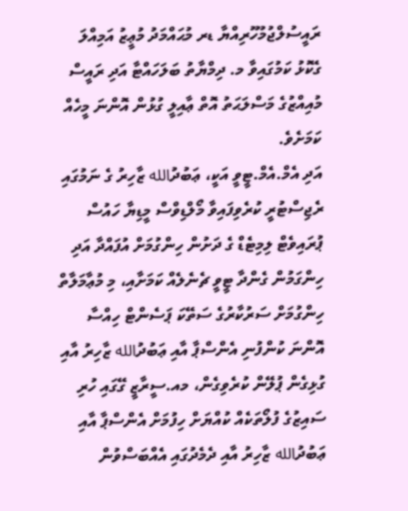ރައީސުލްޖުމުހޫރިއްޔާ ޑރ މުޙައްމަދު މުޢީޒު އަމިއްލަ ގެކޮޅު ކަމުގައިވާ މ. ދިމްޔާތު ބަލަހައްޓާ އަދި ރައީސް މުއިއްޒުގެ މަސްލަޙަތު އޮތް ޢާއިލީ ގުޅުން އޮންނަ މީހެއް ކަމަށެވެ.
އަދި އެމް.އެމް.ޓީވީ އަކީ، ޢަބުދުالله ޒާހިރު ގެ ނަމުގައި ރެޖިސްޓުރީ ކުރެވިފައިވާ މޯލްޑިވްސް މީޑިޔާ ހައުސް ޕުރައިވެޓް ލިމިޓެޑް ގެ ދަށުން ހިންގުމަށް އުފައްދާ އަދި ހިންގަމުން ގެންދާ ޓީވީ ޗެނެލެއް ކަމަށާއި، މި މުޢާމަލާތް ހިންގުމަށް ސަރުކާރުގެ ސަތޭކަ ޕަސެންޓް ހިއްސާ އޮންނަ ކުންފުނި އެންސްޕާ އާއި ޢަބުދުالله ޒާހިރު އާއި ގުޅިގެން ޕުލޭން ކުރެވިގެން، މއ.ސީރާޒީ ގޭގައި ހުރި ސައިޒުގެ ފުލޯތަކެއް ކުއްޔަށް ހިފުމަށް އެންސްޕާ އާއި ޢަބުދުالله ޒާހިރު އާއި ދެމެދުގައި އެއްބަސްވުން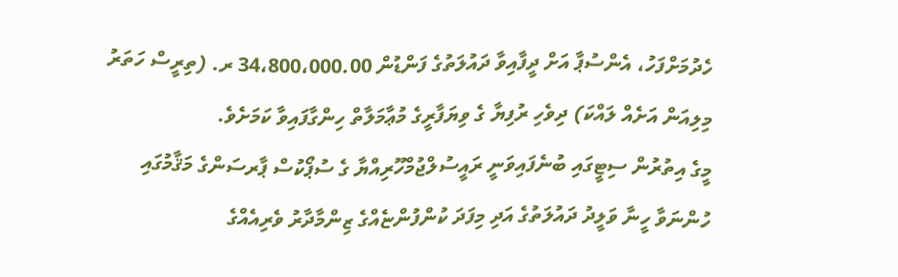ހެދުމަށްފަހު، އެންސުޕާ އަށް ދީފާއިވާ ދައުލަތުގެ ފަންޑުން 34،800،000.00 ރ. (ތިރީސް ހަތަރު މިލިއަން އަށެއް ލައްކަ) ދިވެހި ރުފިޔާ ގެ ވިޔަފާރީގެ މުޢާމަލާތް ހިންގާފައިވާ ކަމަށެވެ.
މީގެ އިތުރުން ސިޓީގައި ބުނެފައިވަނީ ރައީސުލްޖުމްހޫރިއްޔާ ގެ ސުޕޯކުސް ޕާރސަންގެ މަޤާމުގައި ހުންނަވާ ހީނާ ވަލީދު ދައުލަތުގެ އަދި މިފަދަ ކުންފުންޏެއްގެ ޒިންމާދާރު ވެރިއެއްގެ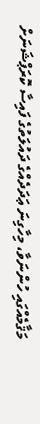މަޤާމެއްގައި ހުންނަވާ، މިހާގިނަ ޢަދަދެއްގެ ދައުލަތުގެ ފައިސާ ކޮރަޕްޝަނަށް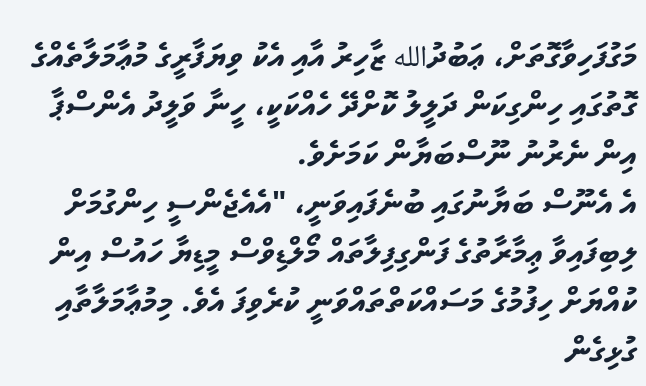މަގުފަހިވާގޮތަށް، ޢަބުދުالله ޒާހިރު އާއި އެކު ވިޔަފާރީގެ މުޢާމަލާތެއްގެ ގޮތުގައި ހިންގިކަން ދަލީލު ކޮށްދޭ ހެއްކަކީ، ހީނާ ވަލީދު އެންސްޕާ އިން ނެރުނު ނޫސްބަޔާން ކަމަށެވެ.
އެ އެނޫސް ބަޔާނުގައި ބުނެފައިވަނީ، "އެއެޖެންސީ ހިންގުމަށް ލިބިފައިވާ ޢިމާރާތުގެ ފަންގިފިލާތައް މޯލްޑިވްސް މީޑިޔާ ހައުސް އިން ކުއްޔަށް ހިފުމުގެ މަސައްކަތްތައްވަނީ ކުރެވިފަ އެވެ. މިމުޢާމަލާތާއި ގުޅިގެން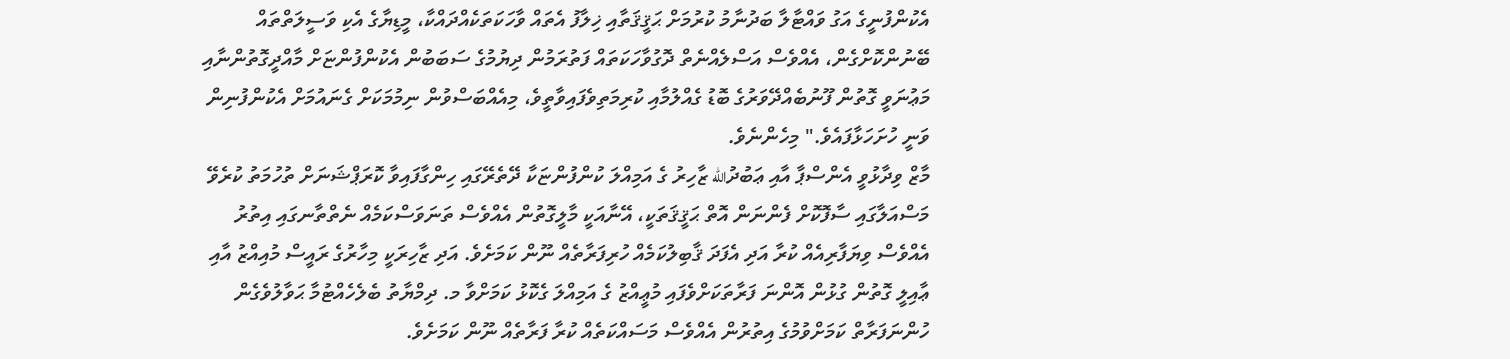އެކުންފުނީގެ އަގު ވައްޓާލާ ބަދުނާމު ކުރުމަށް ޙަޤީޤަތާއި ޚިލާފު އެތައް ވާހަކަތަކެއްދައްކާ، މީޑިޔާގެ އެކި ވަސީލަތްތައް ބޭނުންކޮށްގެން، އެއްވެސް އަސްލެއްނެތް ދޮގުވާހަކަތައް ފަތުރަމުން ދިޔުމުގެ ސަބަބުން އެކުންފުންޏަށް މާއްދީގޮތުންނާއި މަޢުނަވީ ގޮތުން ފޫނުބެއްދޭވަރުގެ ބޮޑު ގެއްލުމާއި ކުރިމަތިވެފައިވާތީވެ، މިއެއްބަސްވުން ނިމުމަކަށް ގެނައުމަށް އެކުންފުނިން ވަނީ ހުށަހަޅާފައެވެ." މިހެންނެވެ.
މާޒް ވިދާޅުވީ އެންސްޕާ އާއި ޢަބުދުالله ޒާހިރު ގެ އަމިއްލަ ކުންފުންޏަކާ ދޭތެރޭގައި ހިންގާފައިވާ ކޮރަޕްޝަނަށް ތުހުމަތު ކުރެވޭ މަސްއަލާގައި ސާފޮކޮށް ފެންނަން އޮތް ޙަޤީޤަތަކީ، އޭނާއަކީ މާލީގޮތުން އެއްވެސް ތަނަވަސްކަމެއް ނެތްތާނގައި އިތުރު އެއްވެސް ވިޔަފާރިއެއް ކުރާ އަދި އެފަދަ ޤާބިލުކަމެއް ހުރިފަރާތެއް ނޫން ކަމަށެވެ. އަދި ޒާހިރަކީ މިހާރުގެ ރައީސް މުއިއްޒު އާއި ޢާއިލީ ގޮތުން ގުޅުން އޮންނަ ފަރާތަކަށްވެފައި މުޢީއްޒު ގެ އަމިއްލަ ގެކޮޅު ކަމަށްވާ މ. ދިމްޔާތު ބެލެހެއްޓުމާ ޙަވާލުވެގެން ހުންނަފަރާތް ކަމަށްވުމުގެ އިތުރުން އެއްވެސް މަސައްކަތެއް ކުރާ ފަރާތެއް ނޫން ކަމަށެވެ.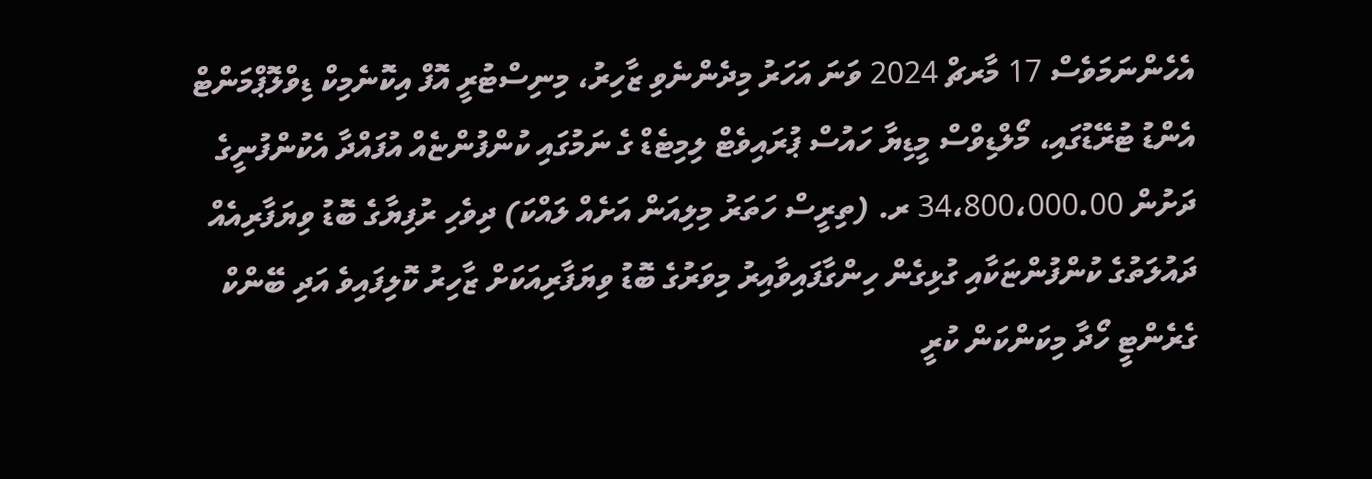އެހެންނަމަވެސް 17 މާރޗް 2024 ވަނަ އަހަރު މިދެންނެވި ޒާހިރު، މިނިސްޓުރީ އޮފް އިކޮނެމިކް ޑިވްލޮޕްމަންޓް އެންޑު ޓުރޭޑުގައި، މޯލްޑިވްސް މީޑިޔާ ހައުސް ޕުރައިވެޓް ލިމިޓެޑް ގެ ނަމުގައި ކުންފުންޏެއް އުފައްދާ އެކުންފުނީގެ ދަށުން 34،800،000.00 ރ. (ތިރީސް ހަތަރު މިލިއަން އަށެއް ލައްކަ) ދިވެހި ރުފިޔާގެ ބޮޑު ވިޔަފާރިއެއް ދައުލަތުގެ ކުންފުންޏަކާއި ގުޅިގެން ހިންގާފައިވާއިރު މިވަރުގެ ބޮޑު ވިޔަފާރިއަކަށް ޒާހިރު ކޮލިފައިވެ އަދި ބޭންކް ގެރެންޓީ ހޯދާ މިކަންކަން ކުރީ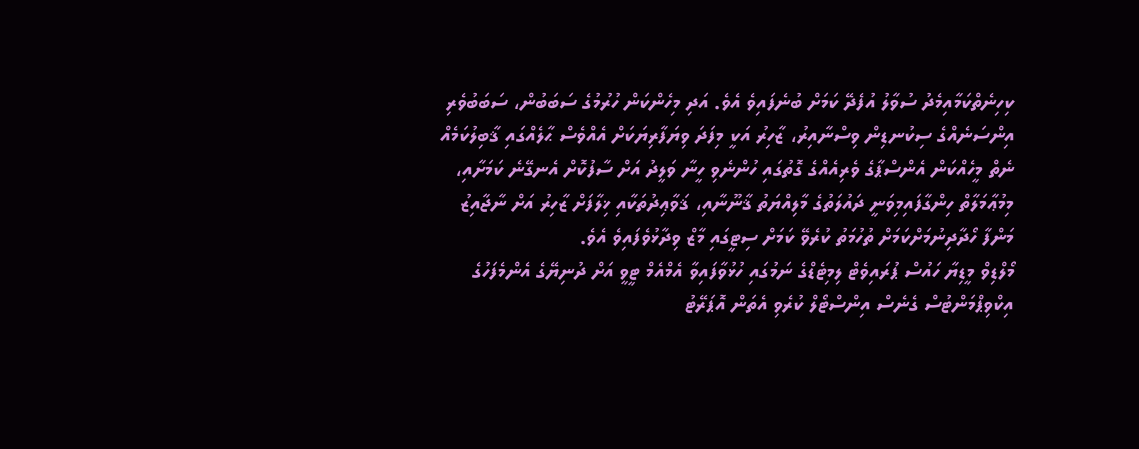ކިހިނެތްކަމާއިމެދު ސުވާލު އުފެދޭ ކަމަށް ބުނެފައިވެ އެވެ. އަދި މިހެންކަން ހުރުމުގެ ސަބަބުން، ސަބަބުވެރި އިންސަނެއްގެ ސިކުނޑިން ވިސްނާއިރު، ޒާހިރު އަކީ މިފަދަ ވިޔަފާރިޔަކަށް އެއްވެސް ޙާލެއްގައި ޤާބިލުކަމެއް ނެތް މީހެއްކަން އެންސްޕާގެ ވެރިއެއްގެ ގޮތުގައި ހުންނެވި ހީނާ ވަލީދު އަށް ސާފުކޮށް އެނގޭނެ ކަމަށާއި، މިމުޢާމަލާތް ހިންގާފައިމިވަނީ ދައުލަތުގެ މާލިއްޔަތު ޤާނޫނާއި، ޤަވާޢިދުތަކާއި ޚިލާފަށް ޒާހިރު އަށް ނާޖާއިޒު މަންފާ ހޯދާދިނުމަށްކަމަށް ތުހުމަތު ކުރެވޭ ކަމަށް ސިޓީގައި މާޒް ވިދާޅުވެފައިވެ އެވެ.
މޯލްޑިވް މީޑިޔާ ހައުސް ޕުރައިވެޓް ލިމިޓެޑްގެ ނަމުގައި ހުޅުވާފައިވާ އެމްއެމް ޓީވީ އަށް ދުނިޔޭގެ އެންމެފަހުގެ އިކްވިޕްމަންޓުސް ގެނެސް އިންސްޓޯލް ކުރެވި އެތަން އޮޕަރޭޓު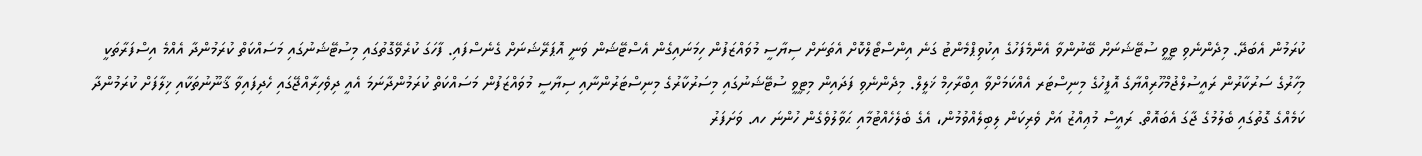ކުރަމުން އެބަދޭ. މިދެންނެވި ޓީވީ ސުޓޭޝަނަށް ބޭނުންވާ އެންމެފަހުގެ އިކުވިޕްމެންޓު ގަނެ އިންސްޓޯލްކޮށް އެތަނަށް ސިޔާސީ މުވައްޒަފުން ހިމަނައިގެން އެސްޓޭޝަން ވަނީ އޮޕަރޭޝަނަށް ގެނެސްފައި. ފާހަގަ ކުރެވޭގޮތުގައި މިސުޓޭޝަނުގައި މަސައްކަތް ކުރަމުންދާ އެއްމެ އިސްފަރާތަކީ މިހާރުގެ ސަރުކާރުން ރައީސުލްޖުމްހޫރިއްޔާގެ އޮފީހުގެ މިނިސްޓަރ އެއްކަމަށްވާ އިބްރާހިމް ޚަލީލް. މިދެންނެވި ފަދައިން މިޓީވީ ސުޓޭޝަނުގައި މިސަރުކާރުގެ މިނިސްޓަރުންނާއި ސިޔާސީ މުވައްޒަފުން މަސައްކަތް ކުރަމުންދާނަމަ އެއީ ދިވެހިރާއްޖޭގައި ހެދިފައިވާ ޤާނޫނުތަކާއި ޚިލާފަށް ކުރަމުންދާ ކަމެއްގެ ގޮތުގައި ބެލުމުގެ ޖާގަ އެބައޮތް. ރައީސް މުޢިއްޒު އަށް ވެރިކަން ލިބިލެއްވުމުން، އެގެ ބެލެހެއްޓުމާއި ޙަވާލުވެގެން ހުންނަ ހއ. ވަށަފަރު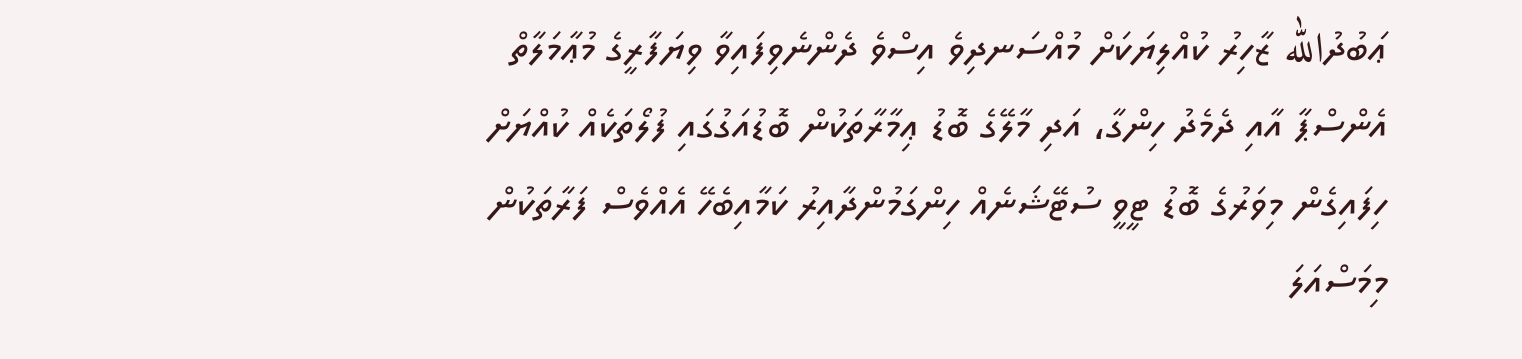ޢަބުދުالله ޒާހިރު ކުއްލިޔަކަށް މުއްސަނދިވެ އިސްވެ ދެންނެވިފައިވާ ވިޔަފާރީގެ މުޢާމަލާތް އެންސްޕާ އާއި ދެމެދު ހިންގާ، އަދި މާލޭގެ ބޮޑު ޢިމާރާތަކުން ބޮޑުއަގުގައި ފުލޯތަކެއް ކުއްޔަށް ހިފައިގެން މިވަރުގެ ބޮޑު ޓީވީ ސުޓޭޝަނެއް ހިންގަމުންދާއިރު ކަމާއިބެހޭ އެއްވެސް ފަރާތަކުން މިމަސްއަލަ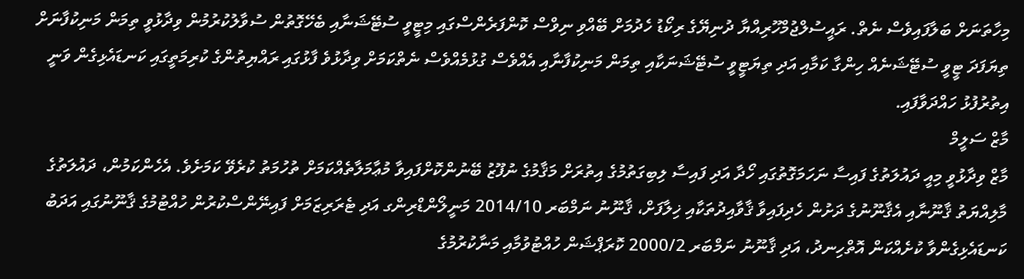މިހާތަނަށް ބަލާފައިވެސް ނެތް. ރައީސުލްޖުމްހޫރިއްޔާ ދުނިޔޭގެ ރިކޯޑު ހެދުމަށް ބޭއްވި ނިވްސް ކޮންފަރެންސްގައި މިޓީވީ ސުޓޭޝަނާއި ބެހޭގޮތުން ސުވާލުކުރުމުން ވިދާޅުވީ ތިމަން މަނިކުފާނަށް ތިޔަފަދަ ޓީވީ ސުޓޭޝަނެއް ހިންގާ ކަމާއި އަދި ތިޔަޓީވީ ސުޓޭޝަނަކާއި ތިމަން މަނިކުފާނާއި އެއްވެސް ގުޅުމެއްވެސް ނެތްކަމަށް ވިދާޅުވެ ފާޅުގައި ރައްޔިތުންގެ ކުރިމަތީގައި ކަނޑައެޅިގެން ވަނީ އިތުރުފުޅު ހައްދަވާފައި.
މާޒް ސަލީމް
މާޒް ވިދާޅުވީ މިއީ ދައުލަތުގެ ފައިސާ ނަހަމަގޮތުގައި ހޯދާ އަދި ފައިސާ ލިބިގަތުމުގެ އިތުރަށް މަޤާމުގެ ނުފޫޒު ބޭނުންކޮށްފައިވާ މުޢާމަލާތެއްކަމަށް ތުހުމަތު ކުރެވޭ ކަމަށެވެ. އެހެންކަމުން، ދައުލަތުގެ މާލިއްޔަތު ޤާނޫނާއި އެޤާނޫނުގެ ދަށުން ހެދިފައިވާ ޤާވާއިދުތަކާއި ޚިލާފަށް، ޤާނޫނު ނަމްބަރ 2014/10 މަނީލޯންޑްރިންގ އަދި ޓެރަރިޒަމަށް ފައިނޭންސްކުރުން ހުއްޓުމުގެ ޤާނޫނުގައި އަދަބު ކަނޑައެޅިގެންވާ ކުށެއްކަން އޮތްހިނދު، އަދި ޤާނޫނު ނަމްބަރ 2000/2 ކޮރަޕްޝަން ހުއްޓުވުމާއި މަނާކުރުމުގެ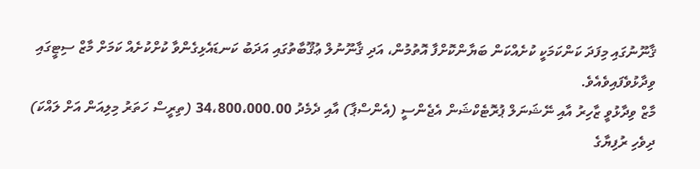ޤާނޫނުގައި މިފަދަ ކަންކަމަކީ ކުށެއްކަން ބަޔާންކޮށްފާ އޮތުމުން، އަދި ޤާނޫނުލް ޢުޤޫބާތުގައި އަދަބު ކަނޑައެޅިގެންވާ ކުށްކުށެއް ކަމަށް މާޒް ސިޓީގައި ވިދާޅުވެފައިވެއެވެ.
މާޒް ވިދާޅުވީ ޒާހިރު އާއި ނޭޝަނަލް ޕުރޮޓެކްޝަން އެޖެންސީ (އެންސްޕާ) އާއި ދެމެދު 34،800،000.00 (ތިރީސް ހަތަރު މިލިއަން އަށް ލައްކަ) ދިވެހި ރުފިޔާގެ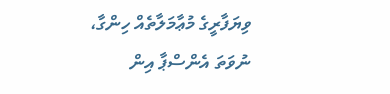ވިޔަފާރީގެ މުޢާމަލާތެއް ހިންގާ، ނުވަތަ އެންސްޕާ އިން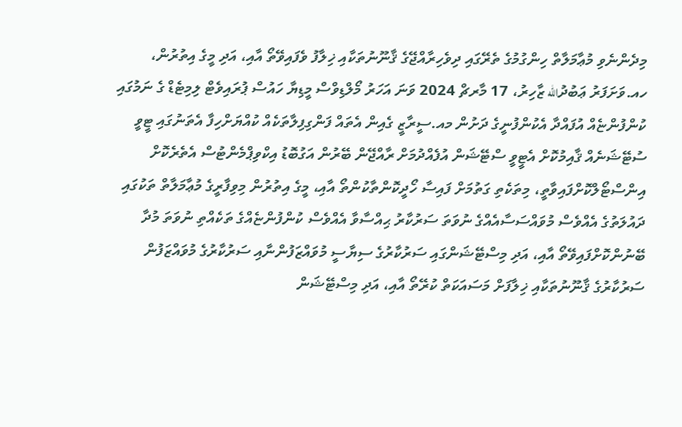މިދެންނެވި މުޢާމަލާތް ހިންގުމުގެ ތެރޭގައި ދިވެހިރާއްޖޭގެ ޤާނޫނުތަކާއި ޚިލާފު ވެފައިވޭތޯ އާއި، އަދި މީގެ އިތުރުން، ހއ.ވަށަފަރު ޢަބުދުالله ޒާހިރު، 17 މާރޗް 2024 ވަނަ އަހަރު މޯލްޑިވްސް މީޑިޔާ ހައުސް ޕުރައިވެޓް ލިމިޓެޑް ގެ ނަމުގައި ކުންފުންޏެއް އުފައްދާ އެކުންފުނީގެ ދަށުން މއ.ސީރާޒީ ގެއިން އެތައް ފަންގިފިލާތަކެއް ކުއްޔަށްހިފާ އެތަނުގައި ޓީވީ ސުޓޭޝަނެއް ޤާއިމުކޮށް އެޓީވީ ސްޓޭޝަން އުފެއްދުމަށް ރާއްޖޭން ބޭރުން އަގުބޮޑު އިކްވިޕްމެންޓުސް އެތެރެކޮށް އިންސްޓޯލްކޮށްފައިވާތީ، މިތަކެތި ގަތުމަށް ފައިސާ ހޯދީކޮންތާކުންތޯ އާއި، މީގެ އިތުރުން މިވިފާރީގެ މުޢާމަލާތް ތަކުގައި ދައުލަތުގެ އެއްވެސް މުވައްސަސާއެއްގެ ނުވަތަ ސަރުކާރު ޙިއްސާވާ އެއްވެސް ކުންފުންޏެއްގެ ތަކެއްތި ނުވަތަ މުދާ ބޭނުންކޮށްފައިވޭތޯ އާއި، އަދި މިސްޓޭޝަންގައި ސަރުކާރުގެ ސިޔާސީ މުވައްޒަފުންނާއި ސަރުކާރުގެ މުވައްޒަފުން ސަރުކާރުގެ ޤާނޫނުތަކާއި ޚިލާފަށް މަސައަކަތް ކުރޭތޯ އާއި، އަދި މިސްޓޭޝަން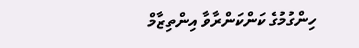ހިންގުމުގެ ކަންކަންރާވާ އިންތިޒާމް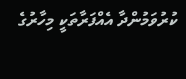ކުރުވަމުންދާ އެއްފަރާތަކީ މިހާރުގެ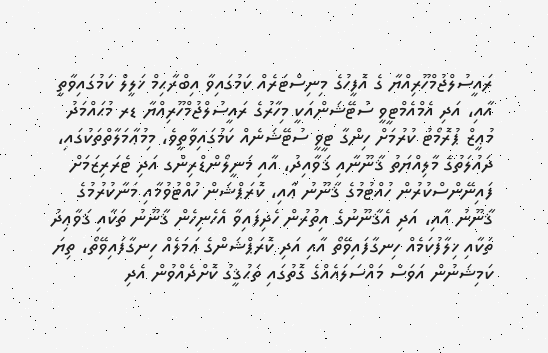ރައީސުލްޖުމްހޫރިއްޔާ ގެ އޮފީހުގެ މިނިސްޓަރެއް ކަމުގައިވާ އިބްރާޙިމް ޚަލީލް ކަމުގައިވާތީ އާއި، އަދި އެމްއެމްޓީވީ ސުޓޭޝަންއަކީ މިހާރުގެ ރައީސުލްޖުމްހޫރިއްޔާ ޑރ މުޙައްމަދު މުޢީޒް ޕުރޮމޯޓު ކުރުމަށް ހިންގާ ޓީވީ ސުޓޭޝަނެއް ކަމުގައިވާތީވެ، މިމުޢާމަލާތްތަކުގައި، ދައުލަތުގެ މާލިއްޔަތު ޤާނޫނާއި ޤަވާއިދު، އާއި މަނީލޯންޑްރިންގ އަދި ޓެރަރިޒަމަށް ފައިނޭންސްކުރުން ހުއްޓުމުގެ ޤާނޫނު ޢާއި، ކޮރަޕްޝަން ހުއްޓުވުމާއި މަނާކުރުމުގެ ޤާނޫނު އާއި، އަދި އެޤާނޫނުގެ އިތުރުން ހެދިފައިވާ އެހެނިހެން ޤާނޫނު ތަކާއި ޤަވާޢިދު ތަކާއި ޚިލާފުކަމެއް ހިނގާފައިވޭތޯ އާއި އަދި ކޮރަޕްޝަންގެ ޢަމަލެއް ހިނގާފައިވޭތޯ، ތިޔަ ކަމިޝަނުން އަވަސް މައްސަލައެއްގެ ގޮތުގައި ތަޙުޤީގު ކޮށްދެއްވުން އެދި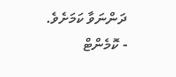ދަންނަވާ ކަމަށެވެ.
- ކޮމެންޓް